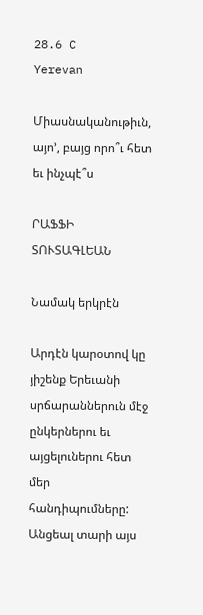28.6 C
Yerevan

Միասնականութիւն, այո’, բայց որո՞ւ հետ եւ ինչպէ՞ս

ՐԱՖՖԻ ՏՈՒՏԱԳԼԵԱՆ

Նամակ երկրէն

Արդէն կարօտով կը յիշենք Երեւանի սրճարաններուն մէջ ընկերներու եւ այցելուներու հետ մեր հանդիպումները: Անցեալ տարի այս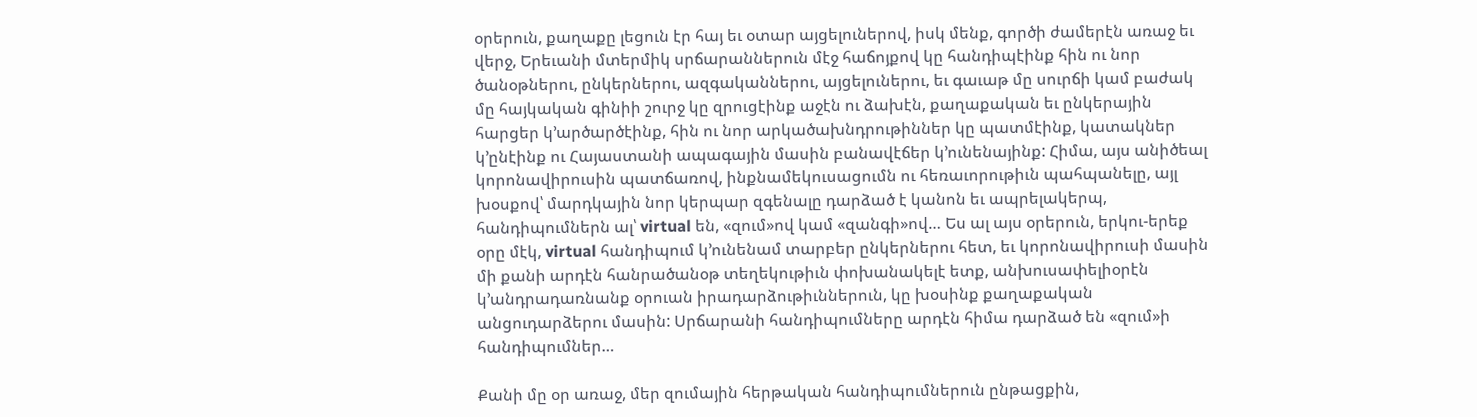օրերուն, քաղաքը լեցուն էր հայ եւ օտար այցելուներով, իսկ մենք, գործի ժամերէն առաջ եւ վերջ, Երեւանի մտերմիկ սրճարաններուն մէջ հաճոյքով կը հանդիպէինք հին ու նոր ծանօթներու, ընկերներու, ազգականներու, այցելուներու, եւ գաւաթ մը սուրճի կամ բաժակ մը հայկական գինիի շուրջ կը զրուցէինք աջէն ու ձախէն, քաղաքական եւ ընկերային հարցեր կ’արծարծէինք, հին ու նոր արկածախնդրութիններ կը պատմէինք, կատակներ կ’ընէինք ու Հայաստանի ապագային մասին բանավէճեր կ’ունենայինք: Հիմա, այս անիծեալ կորոնավիրուսին պատճառով, ինքնամեկուսացումն ու հեռաւորութիւն պահպանելը, այլ խօսքով՝ մարդկային նոր կերպար զգենալը դարձած է կանոն եւ ապրելակերպ, հանդիպումներն ալ՝ virtual են, «զում»ով կամ «զանգի»ով… Ես ալ այս օրերուն, երկու-երեք օրը մէկ, virtual հանդիպում կ’ունենամ տարբեր ընկերներու հետ, եւ կորոնավիրուսի մասին մի քանի արդէն հանրածանօթ տեղեկութիւն փոխանակելէ ետք, անխուսափելիօրէն կ’անդրադառնանք օրուան իրադարձութիւններուն, կը խօսինք քաղաքական անցուդարձերու մասին: Սրճարանի հանդիպումները արդէն հիմա դարձած են «զում»ի հանդիպումներ…

Քանի մը օր առաջ, մեր զումային հերթական հանդիպումներուն ընթացքին,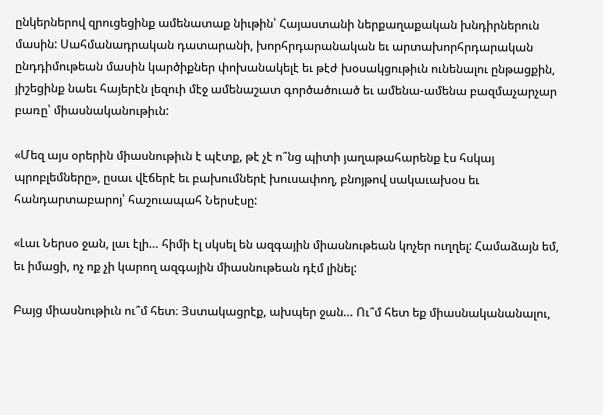ընկերներով զրուցեցինք ամենատաք նիւթին՝ Հայաստանի ներքաղաքական խնդիրներուն մասին: Սահմանադրական դատարանի, խորհրդարանական եւ արտախորհրդարական ընդդիմութեան մասին կարծիքներ փոխանակելէ եւ թէժ խօսակցութիւն ունենալու ընթացքին, յիշեցինք նաեւ հայերէն լեզուի մէջ ամենաշատ գործածուած եւ ամենա-ամենա բազմաչարչար բառը՝ միասնականութիւն:

«Մեզ այս օրերին միասնութիւն է պէտք, թէ չէ ո՞նց պիտի յաղաթահարենք էս հսկայ պրոբլեմները», ըսաւ վէճերէ եւ բախումներէ խուսափող, բնոյթով սակաւախօս եւ հանդարտաբարոյ՝ հաշուապահ Ներսէսը:

«Լաւ Ներսօ ջան, լաւ էլի… հիմի էլ սկսել են ազգային միասնութեան կոչեր ուղղել: Համաձայն եմ, եւ իմացի, ոչ ոք չի կարող ազգային միասնութեան դէմ լինել:

Բայց միասնութիւն ու՞մ հետ։ Յստակացրէք, ախպեր ջան… Ու՞մ հետ եք միասնականանալու,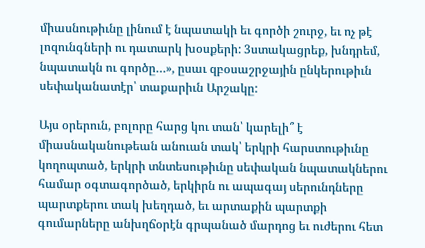միասնութիւնը լինում է նպատակի եւ գործի շուրջ, եւ ոչ թէ լոզունգների ու դատարկ խօսքերի: 3ստակացրեք, խնդրեմ, նպատակն ու գործը…», ըսաւ զբօսաշրջային ընկերութիւն սեփականատէր՝ տաքարիւն Արշակը:

Այս օրերուն, բոլորը հարց կու տան՝ կարելի՞ է միասնականութեան անուան տակ՝ երկրի հարստութիւնը կողոպտած, երկրի տնտեսութիւնը սեփական նպատակներու համար օգտագործած, երկիրն ու ապագայ սերունդները պարտքերու տակ խեղդած, եւ արտաքին պարտքի գումարները անխղճօրէն գրպանած մարդոց եւ ուժերու հետ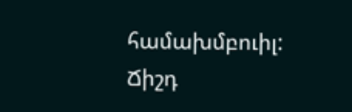համախմբուիլ: Ճիշդ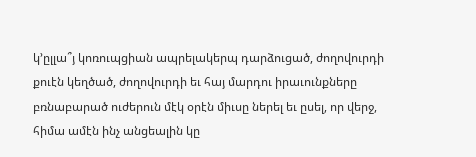կ՚ըլլա՞յ կոռուպցիան ապրելակերպ դարձուցած, ժողովուրդի քուէն կեղծած, ժողովուրդի եւ հայ մարդու իրաւունքները բռնաբարած ուժերուն մէկ օրէն միւսը ներել եւ ըսել, որ վերջ, հիմա ամէն ինչ անցեալին կը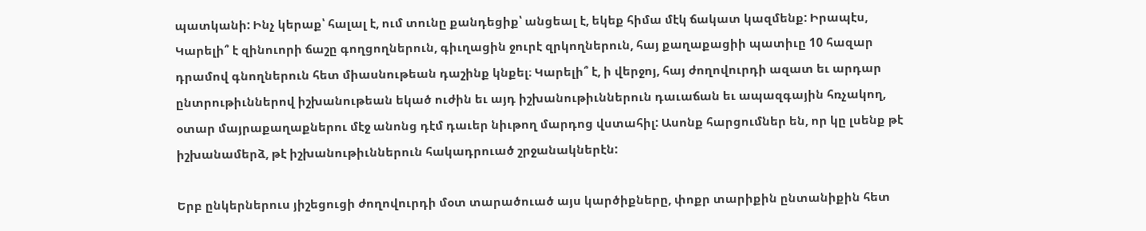պատկանի: Ինչ կերաք՝ հալալ է, ում տունը քանդեցիք՝ անցեալ է, եկեք հիմա մէկ ճակատ կազմենք: Իրապէս, Կարելի՞ է զինուորի ճաշը գողցողներուն, գիւղացին ջուրէ զրկողներուն, հայ քաղաքացիի պատիւը 10 հազար դրամով գնողներուն հետ միասնութեան դաշինք կնքել։ Կարելի՞ է, ի վերջոյ, հայ ժողովուրդի ազատ եւ արդար ընտրութիւններով իշխանութեան եկած ուժին եւ այդ իշխանութիւններուն դաւաճան եւ ապազգային հռչակող, օտար մայրաքաղաքներու մէջ անոնց դէմ դաւեր նիւթող մարդոց վստահիլ: Ասոնք հարցումներ են, որ կը լսենք թէ իշխանամերձ, թէ իշխանութիւններուն հակադրուած շրջանակներէն:

Երբ ընկերներուս յիշեցուցի ժողովուրդի մօտ տարածուած այս կարծիքները, փոքր տարիքին ընտանիքին հետ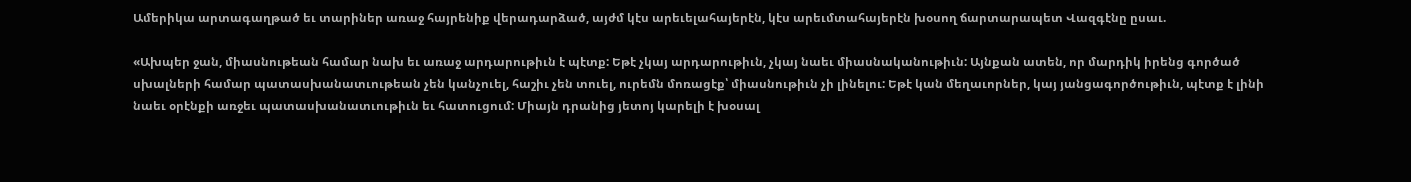Ամերիկա արտագաղթած եւ տարիներ առաջ հայրենիք վերադարձած, այժմ կէս արեւելահայերէն, կէս արեւմտահայերէն խօսող ճարտարապետ Վազգէնը ըսաւ.

«Ախպեր ջան, միասնութեան համար նախ եւ առաջ արդարութիւն է պէտք: Եթէ չկայ արդարութիւն, չկայ նաեւ միասնականութիւն: Այնքան ատեն, որ մարդիկ իրենց գործած սխալների համար պատասխանատւութեան չեն կանչուել, հաշիւ չեն տուել, ուրեմն մոռացէք՝ միասնութիւն չի լինելու: Եթէ կան մեղաւորներ, կայ յանցագործութիւն, պէտք է լինի նաեւ օրէնքի առջեւ պատասխանատւութիւն եւ հատուցում: Միայն դրանից յետոյ կարելի է խօսալ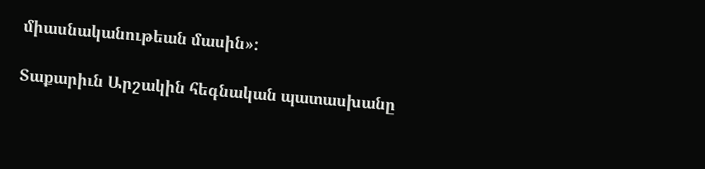միասնականութեան մասին»:

Տաքարիւն Արշակին հեգնական պատասխանը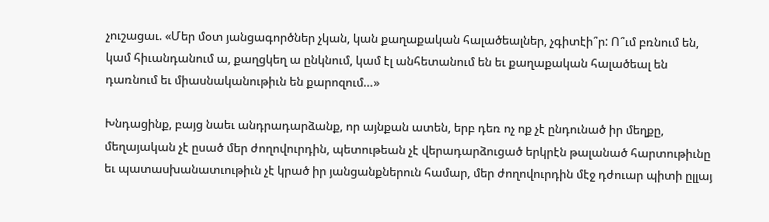չուշացաւ. «Մեր մօտ յանցագործներ չկան, կան քաղաքական հալածեալներ, չգիտէի՞ր: Ո՞ւմ բռնում են, կամ հիւանդանում ա, քաղցկեղ ա ընկնում, կամ էլ անհետանում են եւ քաղաքական հալածեալ են դառնում եւ միասնականութիւն են քարոզում…»

Խնդացինք, բայց նաեւ անդրադարձանք, որ այնքան ատեն, երբ դեռ ոչ ոք չէ ընդունած իր մեղքը, մեղայական չէ ըսած մեր ժողովուրդին, պետութեան չէ վերադարձուցած երկրէն թալանած հարտութիւնը եւ պատասխանատւութիւն չէ կրած իր յանցանքներուն համար, մեր ժողովուրդին մէջ դժուար պիտի ըլլայ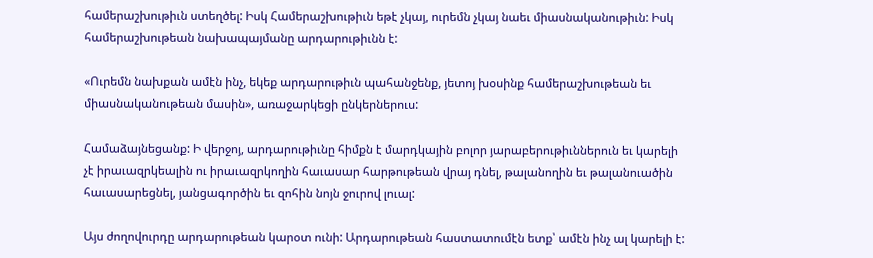համերաշխութիւն ստեղծել: Իսկ Համերաշխութիւն եթէ չկայ, ուրեմն չկայ նաեւ միասնականութիւն: Իսկ համերաշխութեան նախապայմանը արդարութիւնն է:

«Ուրեմն նախքան ամէն ինչ, եկեք արդարութիւն պահանջենք, յետոյ խօսինք համերաշխութեան եւ միասնականութեան մասին», առաջարկեցի ընկերներուս:

Համաձայնեցանք: Ի վերջոյ, արդարութիւնը հիմքն է մարդկային բոլոր յարաբերութիւններուն եւ կարելի չէ իրաւազրկեալին ու իրաւազրկողին հաւասար հարթութեան վրայ դնել, թալանողին եւ թալանուածին հաւասարեցնել, յանցագործին եւ զոհին նոյն ջուրով լուալ:

Այս ժողովուրդը արդարութեան կարօտ ունի: Արդարութեան հաստատումէն ետք՝ ամէն ինչ ալ կարելի է: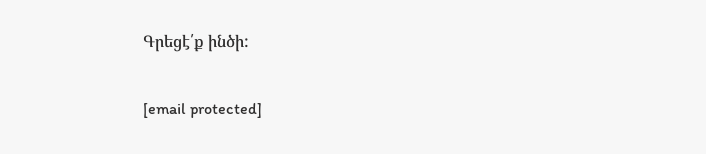Գրեցէ՛ք ինծի:

[email protected]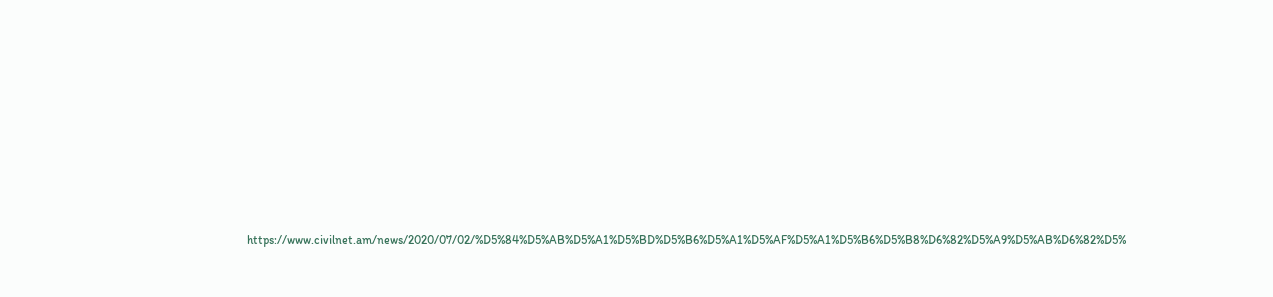https://www.civilnet.am/news/2020/07/02/%D5%84%D5%AB%D5%A1%D5%BD%D5%B6%D5%A1%D5%AF%D5%A1%D5%B6%D5%B8%D6%82%D5%A9%D5%AB%D6%82%D5%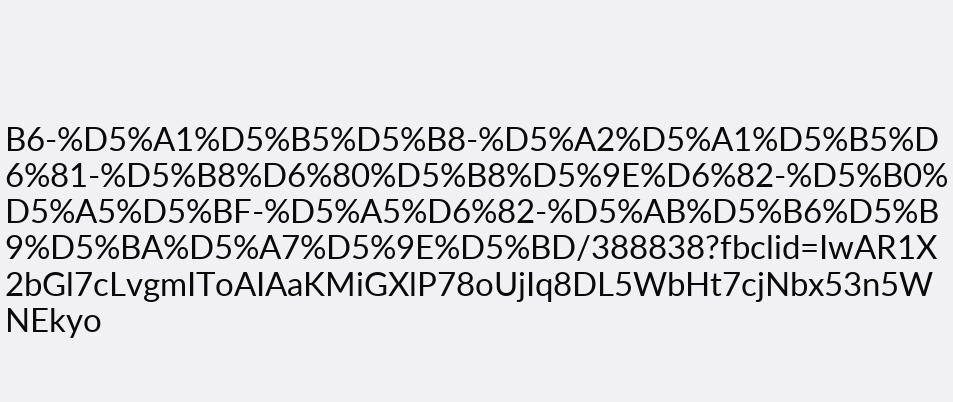B6-%D5%A1%D5%B5%D5%B8-%D5%A2%D5%A1%D5%B5%D6%81-%D5%B8%D6%80%D5%B8%D5%9E%D6%82-%D5%B0%D5%A5%D5%BF-%D5%A5%D6%82-%D5%AB%D5%B6%D5%B9%D5%BA%D5%A7%D5%9E%D5%BD/388838?fbclid=IwAR1X2bGl7cLvgmIToAIAaKMiGXlP78oUjIq8DL5WbHt7cjNbx53n5WNEkyo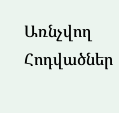Առնչվող Հոդվածներ